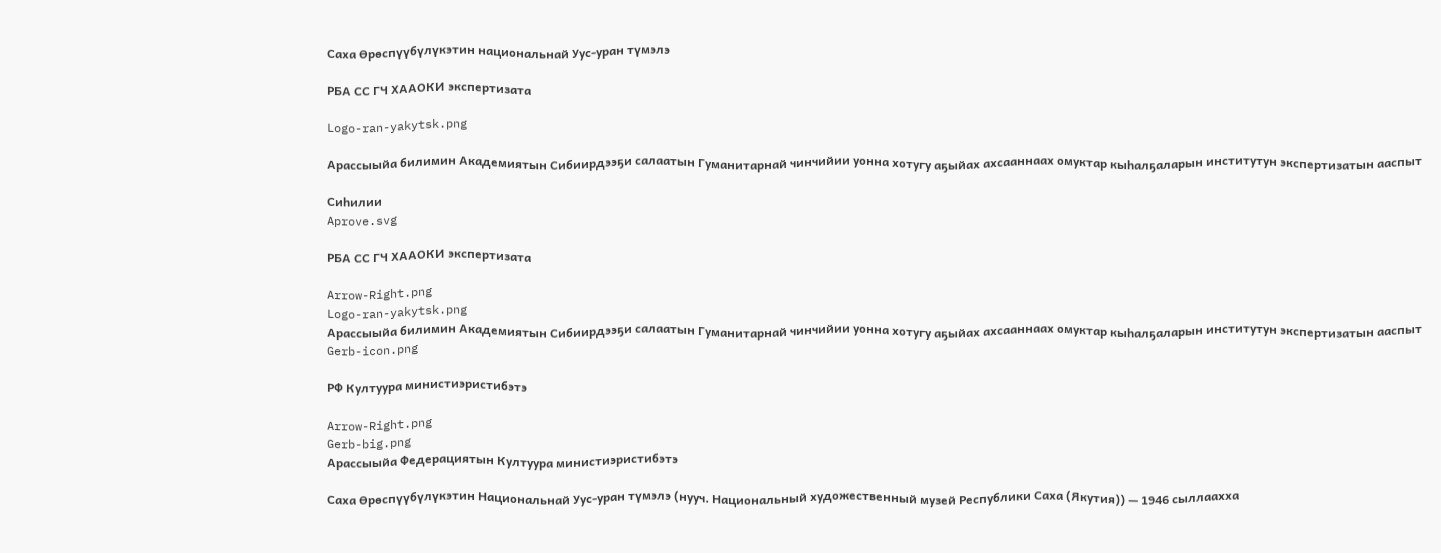Саха Өрөспүүбүлүкэтин национальнай Уус-уран түмэлэ

РБА СС ГЧ ХААОКИ экспертизата

Logo-ran-yakytsk.png

Арассыыйа билимин Академиятын Сибиирдээҕи салаатын Гуманитарнай чинчийии уонна хотугу аҕыйах ахсааннаах омуктар кыһалҕаларын институтун экспертизатын ааспыт

Сиһилии
Aprove.svg

РБА СС ГЧ ХААОКИ экспертизата

Arrow-Right.png
Logo-ran-yakytsk.png
Арассыыйа билимин Академиятын Сибиирдээҕи салаатын Гуманитарнай чинчийии уонна хотугу аҕыйах ахсааннаах омуктар кыһалҕаларын институтун экспертизатын ааспыт
Gerb-icon.png

РФ Култуура министиэристибэтэ

Arrow-Right.png
Gerb-big.png
Арассыыйа Федерациятын Култуура министиэристибэтэ

Саха Өрөспүүбүлүкэтин Национальнай Уус-уран түмэлэ (нууч. Национальный художественный музей Республики Саха (Якутия)) — 1946 сыллаахха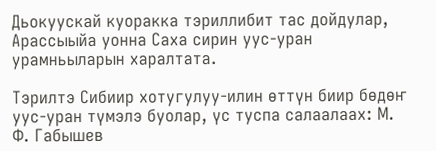Дьокуускай куоракка тэриллибит тас дойдулар, Арассыыйа уонна Саха сирин уус-уран урамньыларын харалтата.

Тэрилтэ Сибиир хотугулуу-илин өттүн биир бөдөҥ уус-уран түмэлэ буолар, үс туспа салаалаах: М. Ф. Габышев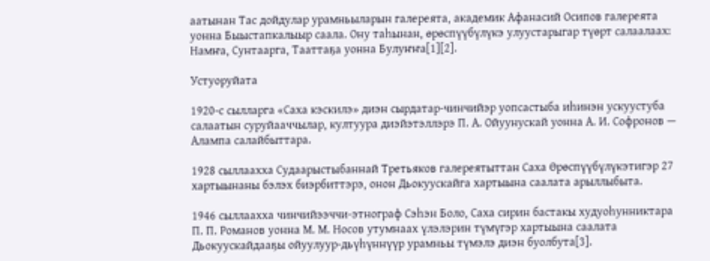аатынан Тас дойдулар урамньыларын галереята, академик Афанасий Осипов галереята уонна Быыстапкалыыр саала. Ону таһынан, өрөспүүбүлүкэ улуустарыгар түөрт салаалаах: Намҥа, Сунтаарга, Тааттаҕа уонна Булуҥҥа[1][2].

Устуоруйата

1920-с сылларга «Саха кэскилэ» диэн сырдатар-чинчийэр уопсастыба иһинэн ускуустуба салаатын суруйааччылар, култуура диэйэтэллэрэ П. А. Ойуунускай уонна А. И. Софронов — Алампа салайбыттара.

1928 сыллаахха Судаарыстыбаннай Третьяков галереятыттан Саха Өрөспүүбүлүкэтигэр 27 хартыынаны бэлэх биэрбиттэрэ, онон Дьокуускайга хартыына саалата арыллыбыта.

1946 сыллаахха чинчийээччи-этнограф Сэһэн Боло, Саха сирин бастакы худуоһунниктара П. П. Романов уонна М. М. Носов утумнаах үлэлэрин түмүгэр хартыына саалата Дьокуускайдааҕы ойуулуур-дьүһүннүүр урамньы түмэлэ диэн буолбута[3].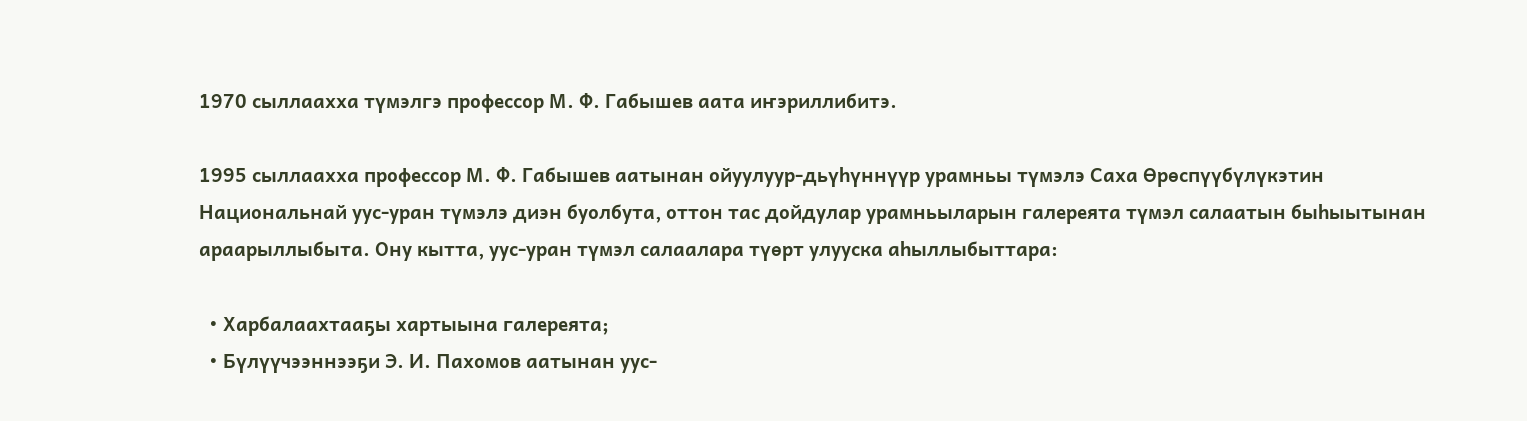1970 сыллаахха түмэлгэ профессор М. Ф. Габышев аата иҥэриллибитэ.

1995 сыллаахха профессор М. Ф. Габышев аатынан ойуулуур-дьүһүннүүр урамньы түмэлэ Саха Өрөспүүбүлүкэтин Национальнай уус-уран түмэлэ диэн буолбута, оттон тас дойдулар урамньыларын галереята түмэл салаатын быһыытынан араарыллыбыта. Ону кытта, уус-уран түмэл салаалара түөрт улууска аһыллыбыттара:

  • Харбалаахтааҕы хартыына галереята;
  • Бүлүүчээннээҕи Э. И. Пахомов аатынан уус-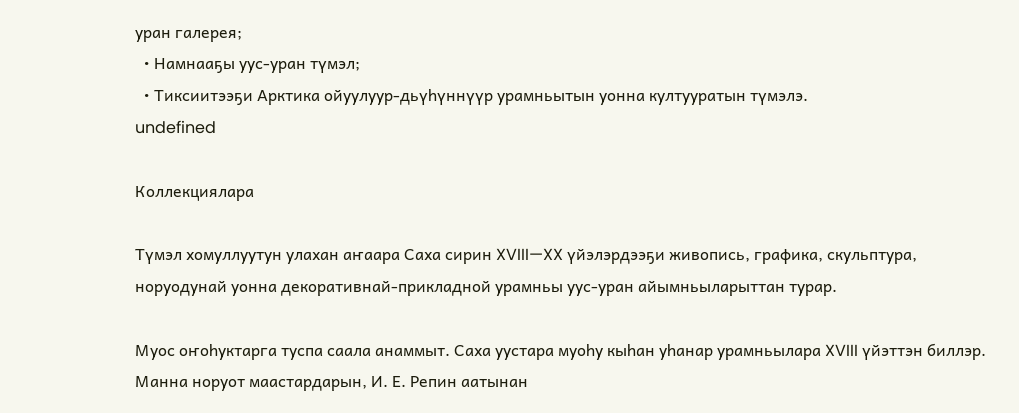уран галерея;
  • Намнааҕы уус-уран түмэл;
  • Тиксиитээҕи Арктика ойуулуур-дьүһүннүүр урамньытын уонна култууратын түмэлэ.
undefined

Коллекциялара

Түмэл хомуллуутун улахан аҥаара Саха сирин XVIII—XX үйэлэрдээҕи живопись, графика, скульптура, норуодунай уонна декоративнай-прикладной урамньы уус-уран айымньыларыттан турар.

Муос оҥоһуктарга туспа саала анаммыт. Саха уустара муоһу кыһан уһанар урамньылара XVIII үйэттэн биллэр. Манна норуот маастардарын, И. Е. Репин аатынан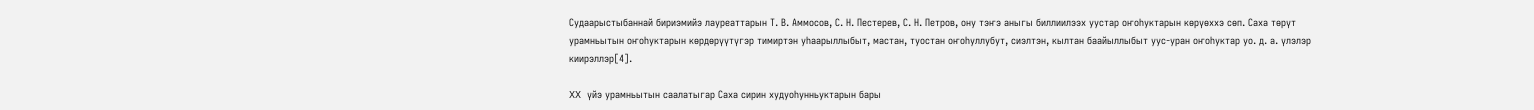Судаарыстыбаннай бириэмийэ лауреаттарын Т. В. Аммосов, С. Н. Пестерев, С. Н. Петров, ону тэҥэ аныгы биллиилээх уустар оҥоһуктарын көрүөххэ сөп. Саха төрүт урамньытын оҥоһуктарын көрдөрүүтүгэр тимиртэн уһаарыллыбыт, мастан, туостан оҥоһуллубут, сиэлтэн, кылтан баайыллыбыт уус-уран оҥоһуктар уо. д. а. үлэлэр киирэллэр[4].

XX үйэ урамньытын саалатыгар Саха сирин худуоһунньуктарын бары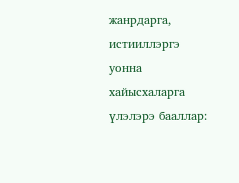жанрдарга, истииллэргэ уонна хайысхаларга үлэлэрэ бааллар: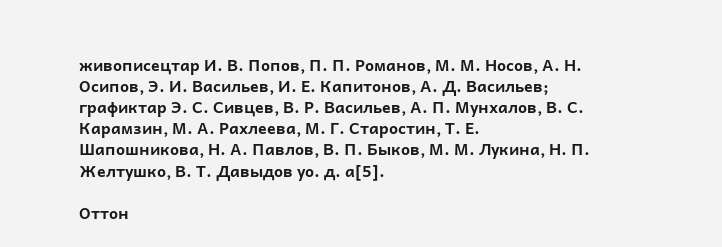живописецтар И. В. Попов, П. П. Романов, М. М. Носов, А. Н. Осипов, Э. И. Васильев, И. Е. Капитонов, А. Д. Васильев; графиктар Э. С. Сивцев, В. Р. Васильев, А. П. Мунхалов, В. С. Карамзин, М. А. Рахлеева, М. Г. Старостин, Т. Е. Шапошникова, Н. А. Павлов, В. П. Быков, М. М. Лукина, Н. П. Желтушко, В. Т. Давыдов уо. д. а[5].

Оттон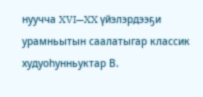нуучча XVI—XX үйэлэрдээҕи урамньытын саалатыгар классик худуоһунньуктар В.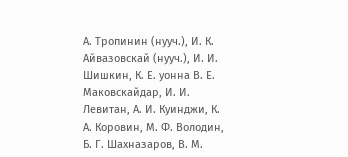А. Тропинин (нууч.), И. К. Айвазовскай (нууч.), И. И. Шишкин, К. Е. уонна В. Е. Маковскайдар, И. И. Левитан, А. И. Куинджи, К. А. Коровин, М. Ф. Володин, Б. Г. Шахназаров, В. М.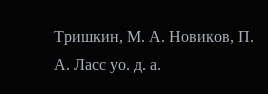Тришкин, М. А. Новиков, П. А. Ласс уо. д. а.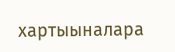хартыыналара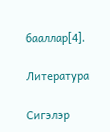бааллар[4].

Литература

Сигэлэр